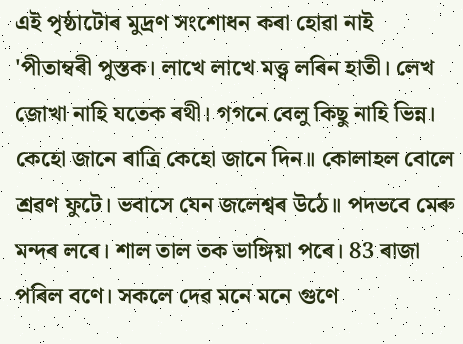এই পৃষ্ঠাটোৰ মুদ্ৰণ সংশোধন কৰা হোৱা নাই
'পীতাম্বৰী পুস্তক। লাখে লাখে মত্ত্ব লৰিন হাতী। লেখ জোখা নাহি যতেক ৰথী। গগনে বেলু কিছু নাহি ভিন্ন। কেহো জানে ৰাত্ৰি কেহো জানে দিন॥ কোলাহল বোলে শ্ৰৱণ ফুটে। ভবাসে যেন জলেশ্বৰ উঠে॥ পদভবে মেৰু মন্দৰ লৰে। শাল তাল তক ভাঙ্গিয়া পৰে। 83 ৰাজা পৰিল বণে। সকলে দেৱ মনে মনে গুণে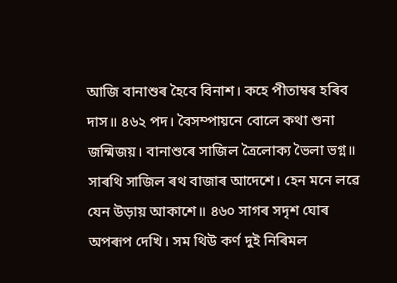আজি বানাশুৰ হৈবে বিনাশ। কহে পীতাম্বৰ হৰিব দাস॥ ৪৬২ পদ। বৈসম্পায়নে বোলে কথা শুনা জন্মিজয়। বানাশুৰে সাজিল ত্ৰৈলোক্য ভৈলা ভগ্ন॥ সাৰথি সাজিল ৰথ বাজাৰ আদেশে। হেন মনে লৱে যেন উড়ায় আকাশে॥ ৪৬০ সাগৰ সদৃশ ঘোৰ অপৰূপ দেখি। সম থিউ কৰ্ণ দুই নিৰিমল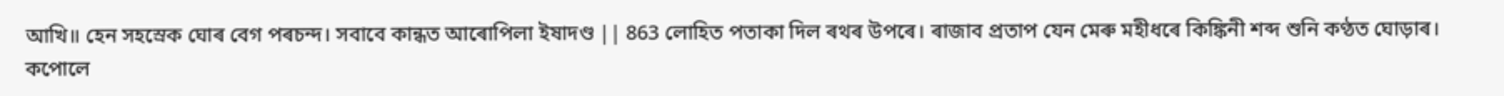আখি॥ হেন সহস্ৰেক ঘোৰ বেগ পৰচন্দ। সবাবে কান্ধত আৰোপিলা ইষাদণ্ড || 863 লোহিত পতাকা দিল ৰথৰ উপৰে। ৰাজাব প্ৰতাপ যেন মেৰু মহীধৰে কিঙ্কিনী শব্দ শুনি কণ্ঠত ঘোড়াৰ। কপোলে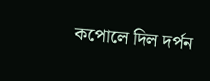কপোলে দিল দৰ্পন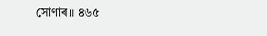সোণাৰ॥ ৪৬৫